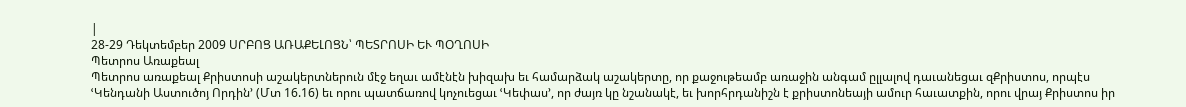|
28-29 Դեկտեմբեր 2009 ՍՐԲՈՑ ԱՌԱՔԵԼՈՑՆ՝ ՊԵՏՐՈՍԻ ԵՒ ՊՕՂՈՍԻ
Պետրոս Առաքեալ
Պետրոս առաքեալ Քրիստոսի աշակերտներուն մէջ եղաւ ամէնէն խիզախ եւ համարձակ աշակերտը, որ քաջութեամբ առաջին անգամ ըլլալով դաւանեցաւ զՔրիստոս, որպէս ՙԿենդանի Աստուծոյ Որդին՚ (Մտ 16.16) եւ որու պատճառով կոչուեցաւ ՙԿեփաս՚, որ ժայռ կը նշանակէ, եւ խորհրդանիշն է քրիստոնեայի ամուր հաւատքին, որու վրայ Քրիստոս իր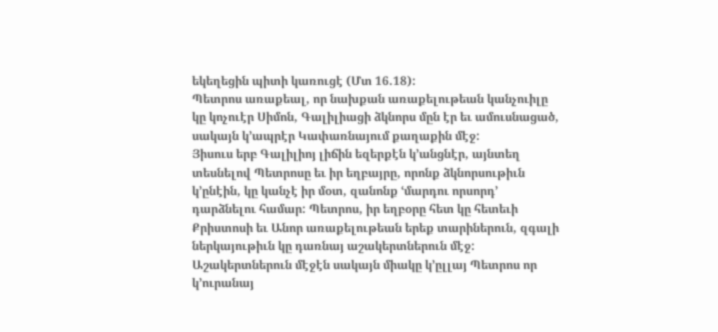եկեղեցին պիտի կառուցէ (Մտ 16.18):
Պետրոս առաքեալ, որ նախքան առաքելութեան կանչուիլը կը կոչուէր Սիմոն, Գալիլիացի ձկնորս մըն էր եւ ամուսնացած, սակայն կ’ապրէր Կափառնայում քաղաքին մէջ:
Յիսուս երբ Գալիլիոյ լիճին եզերքէն կ’անցնէր, այնտեղ տեսնելով Պետրոսը եւ իր եղբայրը, որոնք ձկնորսութիւն կ’ընէին, կը կանչէ իր մօտ, զանոնք ՙմարդու որսորդ՚ դարձնելու համար: Պետրոս, իր եղբօրը հետ կը հետեւի Քրիստոսի եւ Անոր առաքելութեան երեք տարիներուն, զգալի ներկայութիւն կը դառնայ աշակերտներուն մէջ:
Աշակերտներուն մէջէն սակայն միակը կ’ըլլայ Պետրոս որ կ’ուրանայ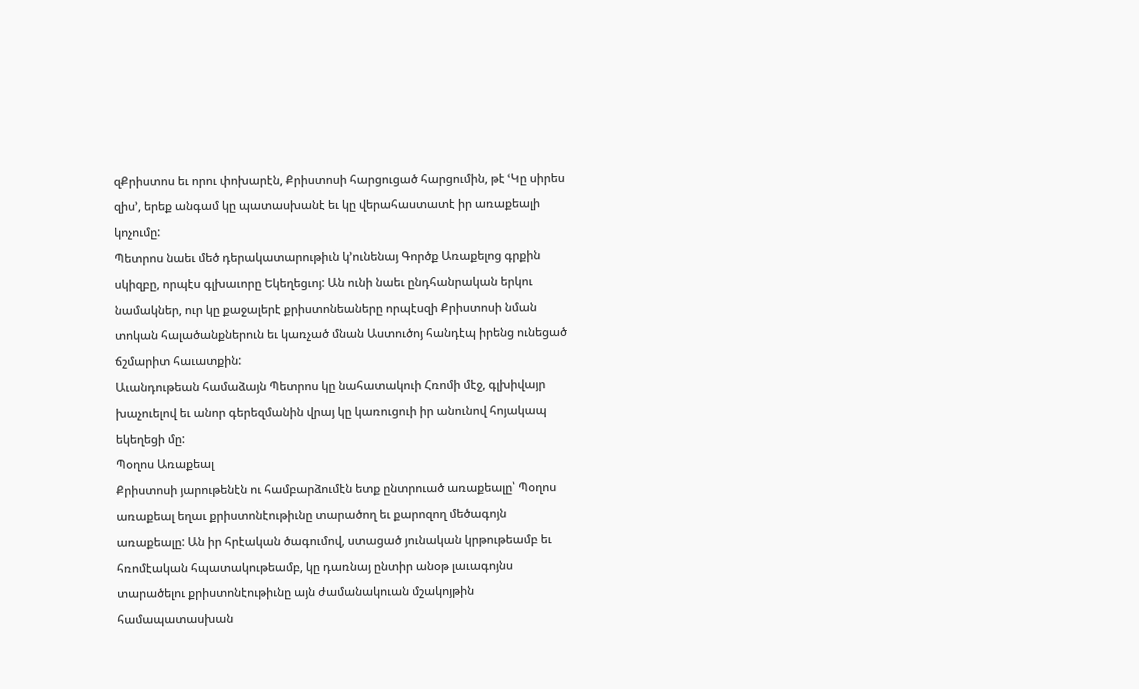զՔրիստոս եւ որու փոխարէն, Քրիստոսի հարցուցած հարցումին, թէ ՙԿը սիրես զիս՚, երեք անգամ կը պատասխանէ եւ կը վերահաստատէ իր առաքեալի կոչումը:
Պետրոս նաեւ մեծ դերակատարութիւն կ’ունենայ Գործք Առաքելոց գրքին սկիզբը, որպէս գլխաւորը Եկեղեցւոյ: Ան ունի նաեւ ընդհանրական երկու նամակներ, ուր կը քաջալերէ քրիստոնեաները որպէսզի Քրիստոսի նման տոկան հալածանքներուն եւ կառչած մնան Աստուծոյ հանդէպ իրենց ունեցած ճշմարիտ հաւատքին:
Աւանդութեան համաձայն Պետրոս կը նահատակուի Հռոմի մէջ, գլխիվայր խաչուելով եւ անոր գերեզմանին վրայ կը կառուցուի իր անունով հոյակապ եկեղեցի մը:
Պօղոս Առաքեալ
Քրիստոսի յարութենէն ու համբարձումէն ետք ընտրուած առաքեալը՝ Պօղոս առաքեալ եղաւ քրիստոնէութիւնը տարածող եւ քարոզող մեծագոյն առաքեալը: Ան իր հրէական ծագումով, ստացած յունական կրթութեամբ եւ հռոմէական հպատակութեամբ, կը դառնայ ընտիր անօթ լաւագոյնս տարածելու քրիստոնէութիւնը այն ժամանակուան մշակոյթին համապատասխան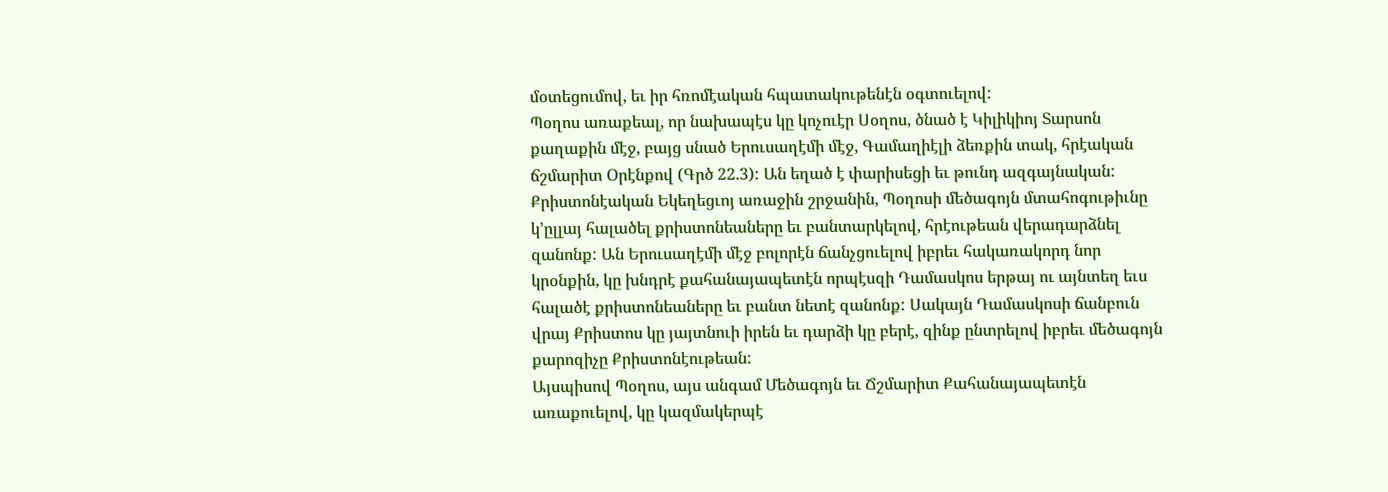մօտեցումով, եւ իր հռոմէական հպատակութենէն օգտուելով:
Պօղոս առաքեալ, որ նախապէս կը կոչուէր Սօղոս, ծնած է Կիլիկիոյ Տարսոն քաղաքին մէջ, բայց սնած Երուսաղէմի մէջ, Գամաղիէլի ձեռքին տակ, հրէական ճշմարիտ Օրէնքով (Գրծ 22.3): Ան եղած է փարիսեցի եւ թունդ ազգայնական:
Քրիստոնէական Եկեղեցւոյ առաջին շրջանին, Պօղոսի մեծագոյն մտահոգութիւնը կ’ըլլայ հալածել քրիստոնեաները եւ բանտարկելով, հրէութեան վերադարձնել զանոնք: Ան Երուսաղէմի մէջ բոլորէն ճանչցուելով իբրեւ հակառակորդ նոր կրօնքին, կը խնդրէ քահանայապետէն որպէսզի Դամասկոս երթայ ու այնտեղ եւս հալածէ քրիստոնեաները եւ բանտ նետէ զանոնք: Սակայն Դամասկոսի ճանբուն վրայ Քրիստոս կը յայտնուի իրեն եւ դարձի կը բերէ, զինք ընտրելով իբրեւ մեծագոյն քարոզիչը Քրիստոնէութեան:
Այսպիսով Պօղոս, այս անգամ Մեծագոյն եւ Ճշմարիտ Քահանայապետէն առաքուելով, կը կազմակերպէ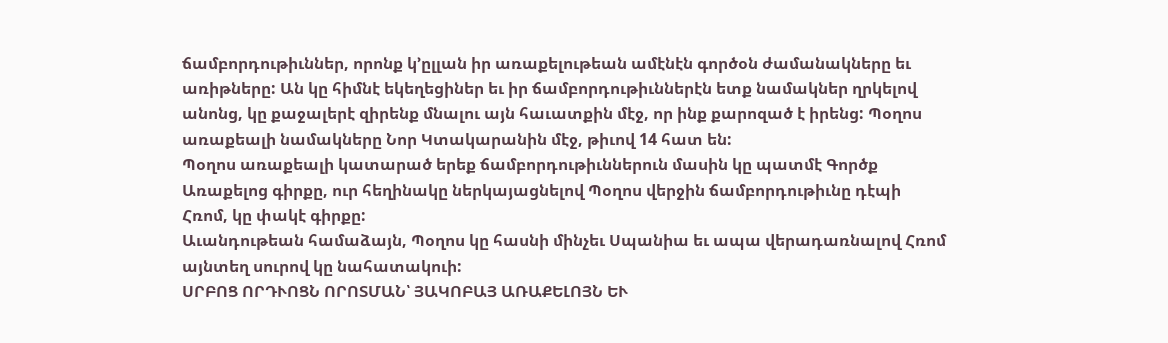ճամբորդութիւններ, որոնք կ’ըլլան իր առաքելութեան ամէնէն գործօն ժամանակները եւ առիթները: Ան կը հիմնէ եկեղեցիներ եւ իր ճամբորդութիւններէն ետք նամակներ ղրկելով անոնց, կը քաջալերէ զիրենք մնալու այն հաւատքին մէջ, որ ինք քարոզած է իրենց: Պօղոս առաքեալի նամակները Նոր Կտակարանին մէջ, թիւով 14 հատ են:
Պօղոս առաքեալի կատարած երեք ճամբորդութիւններուն մասին կը պատմէ Գործք Առաքելոց գիրքը, ուր հեղինակը ներկայացնելով Պօղոս վերջին ճամբորդութիւնը դէպի Հռոմ, կը փակէ գիրքը:
Աւանդութեան համաձայն, Պօղոս կը հասնի մինչեւ Սպանիա եւ ապա վերադառնալով Հռոմ այնտեղ սուրով կը նահատակուի:
ՍՐԲՈՑ ՈՐԴՒՈՑՆ ՈՐՈՏՄԱՆ՝ ՅԱԿՈԲԱՅ ԱՌԱՔԵԼՈՅՆ ԵՒ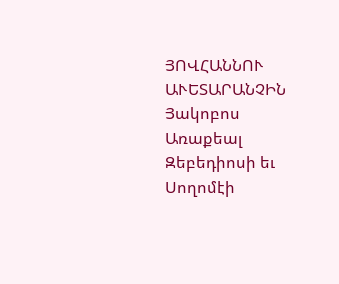ՅՈՎՀԱՆՆՈՒ ԱՒԵՏԱՐԱՆՉԻՆ
Յակոբոս Առաքեալ
Զեբեդիոսի եւ Սողոմէի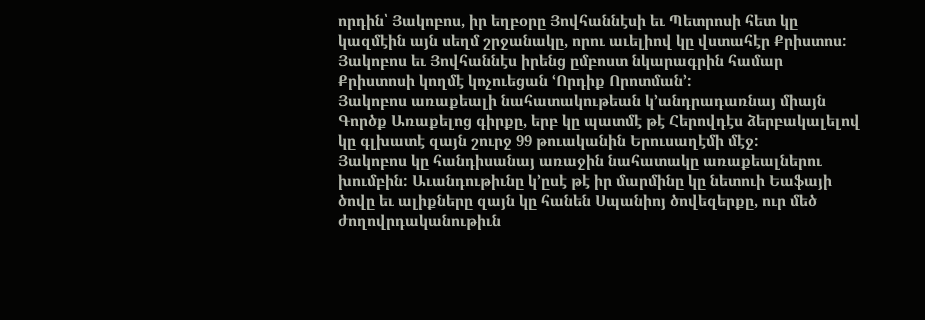որդին՝ Յակոբոս, իր եղբօրը Յովհաննէսի եւ Պետրոսի հետ կը կազմէին այն սեղմ շրջանակը, որու աւելիով կը վստահէր Քրիստոս:
Յակոբոս եւ Յովհաննէս իրենց ըմբոստ նկարագրին համար Քրիստոսի կողմէ կոչուեցան ՙՈրդիք Որոտման՚:
Յակոբոս առաքեալի նահատակութեան կ’անդրադառնայ միայն Գործք Առաքելոց գիրքը, երբ կը պատմէ թէ Հերովդէս ձերբակալելով կը գլխատէ զայն շուրջ 99 թուականին Երուսաղէմի մէջ:
Յակոբոս կը հանդիսանայ առաջին նահատակը առաքեալներու խումբին: Աւանդութիւնը կ’ըսէ թէ իր մարմինը կը նետուի Եաֆայի ծովը եւ ալիքները զայն կը հանեն Սպանիոյ ծովեզերքը, ուր մեծ ժողովրդականութիւն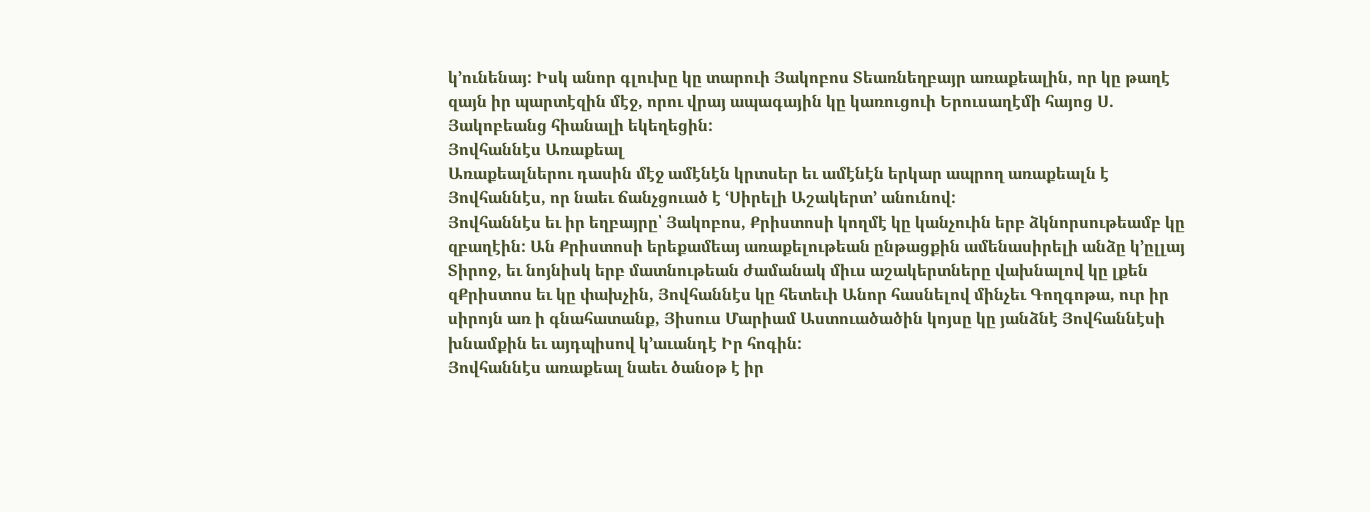կ’ունենայ: Իսկ անոր գլուխը կը տարուի Յակոբոս Տեառնեղբայր առաքեալին, որ կը թաղէ զայն իր պարտէզին մէջ, որու վրայ ապագային կը կառուցուի Երուսաղէմի հայոց Ս. Յակոբեանց հիանալի եկեղեցին:
Յովհաննէս Առաքեալ
Առաքեալներու դասին մէջ ամէնէն կրտսեր եւ ամէնէն երկար ապրող առաքեալն է Յովհաննէս, որ նաեւ ճանչցուած է ՙՍիրելի Աշակերտ՚ անունով:
Յովհաննէս եւ իր եղբայրը՝ Յակոբոս, Քրիստոսի կողմէ կը կանչուին երբ ձկնորսութեամբ կը զբաղէին: Ան Քրիստոսի երեքամեայ առաքելութեան ընթացքին ամենասիրելի անձը կ’ըլլայ Տիրոջ, եւ նոյնիսկ երբ մատնութեան ժամանակ միւս աշակերտները վախնալով կը լքեն զՔրիստոս եւ կը փախչին, Յովհաննէս կը հետեւի Անոր հասնելով մինչեւ Գողգոթա, ուր իր սիրոյն առ ի գնահատանք, Յիսուս Մարիամ Աստուածածին կոյսը կը յանձնէ Յովհաննէսի խնամքին եւ այդպիսով կ’աւանդէ Իր հոգին:
Յովհաննէս առաքեալ նաեւ ծանօթ է իր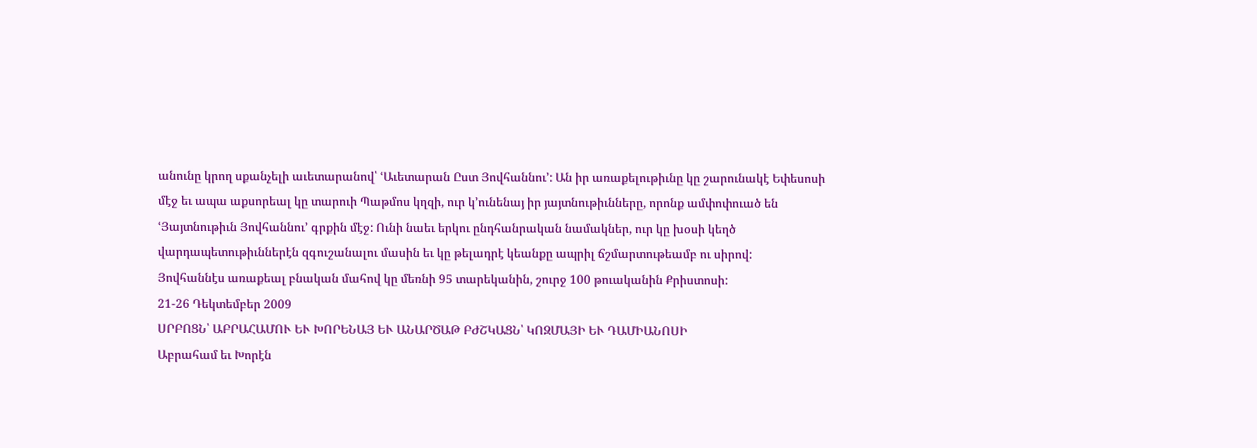անունը կրող սքանչելի աւետարանով՝ ՙԱւետարան Ըստ Յովհաննու՚: Ան իր առաքելութիւնը կը շարունակէ Եփեսոսի մէջ եւ ապա աքսորեալ կը տարուի Պաթմոս կղզի, ուր կ’ունենայ իր յայտնութիւնները, որոնք ամփոփուած են ՙՅայտնութիւն Յովհաննու՚ գրքին մէջ: Ունի նաեւ երկու ընդհանրական նամակներ, ուր կը խօսի կեղծ վարդապետութիւններէն զգուշանալու մասին եւ կը թելադրէ կեանքը ապրիլ ճշմարտութեամբ ու սիրով:
Յովհաննէս առաքեալ բնական մահով կը մեռնի 95 տարեկանին, շուրջ 100 թուականին Քրիստոսի:
21-26 Դեկտեմբեր 2009
ՍՐԲՈՑՆ՝ ԱԲՐԱՀԱՄՈՒ ԵՒ ԽՈՐԵՆԱՅ ԵՒ ԱՆԱՐԾԱԹ ԲԺՇԿԱՑՆ՝ ԿՈԶՄԱՅԻ ԵՒ ԴԱՄԻԱՆՈՍԻ
Աբրահամ եւ Խորէն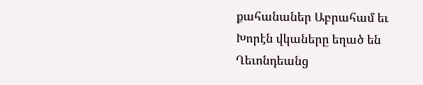քահանաներ Աբրահամ եւ Խորէն վկաները եղած են Ղեւոնդեանց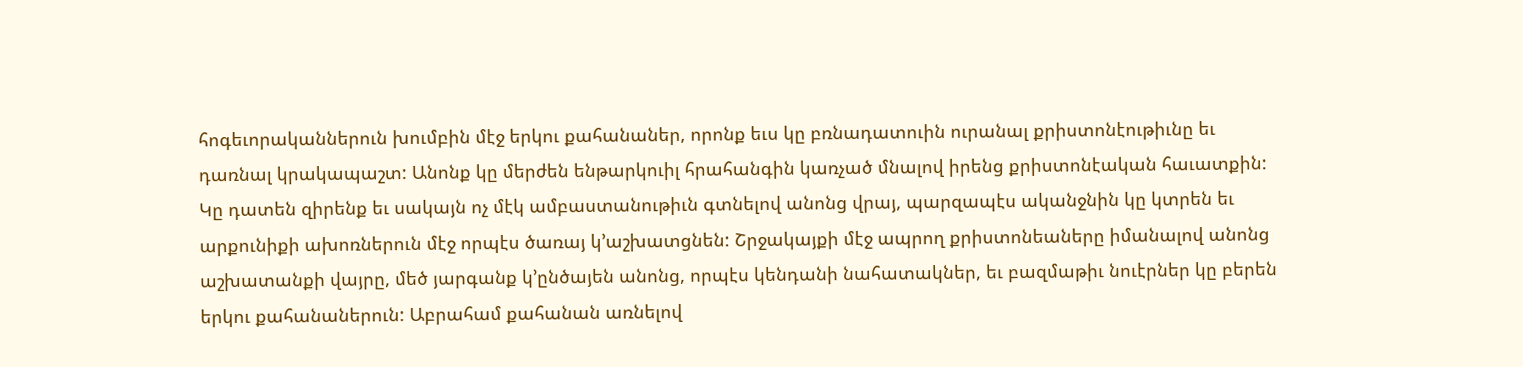հոգեւորականներուն խումբին մէջ երկու քահանաներ, որոնք եւս կը բռնադատուին ուրանալ քրիստոնէութիւնը եւ դառնալ կրակապաշտ: Անոնք կը մերժեն ենթարկուիլ հրահանգին կառչած մնալով իրենց քրիստոնէական հաւատքին: Կը դատեն զիրենք եւ սակայն ոչ մէկ ամբաստանութիւն գտնելով անոնց վրայ, պարզապէս ականջնին կը կտրեն եւ արքունիքի ախոռներուն մէջ որպէս ծառայ կ’աշխատցնեն: Շրջակայքի մէջ ապրող քրիստոնեաները իմանալով անոնց աշխատանքի վայրը, մեծ յարգանք կ’ընծայեն անոնց, որպէս կենդանի նահատակներ, եւ բազմաթիւ նուէրներ կը բերեն երկու քահանաներուն: Աբրահամ քահանան առնելով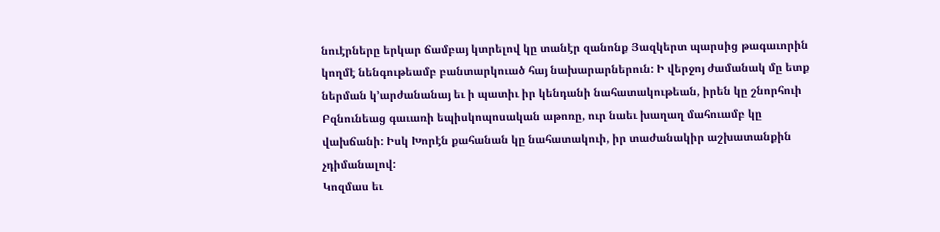նուէրները երկար ճամբայ կտրելով կը տանէր զանոնք Յազկերտ պարսից թագաւորին կողմէ նենգութեամբ բանտարկուած հայ նախարարներուն: Ի վերջոյ ժամանակ մը ետք ներման կ’արժանանայ եւ ի պատիւ իր կենդանի նահատակութեան, իրեն կը շնորհուի Բզնունեաց գաւառի եպիսկոպոսական աթոռը, ուր նաեւ խաղաղ մահուամբ կը վախճանի: Իսկ Խորէն քահանան կը նահատակուի, իր տաժանակիր աշխատանքին չդիմանալով:
Կոզմաս եւ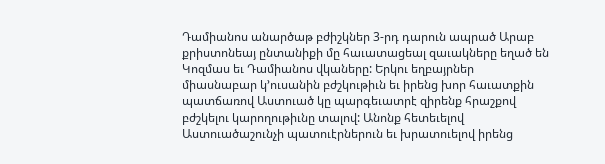Դամիանոս անարծաթ բժիշկներ 3-րդ դարուն ապրած Արաբ քրիստոնեայ ընտանիքի մը հաւատացեալ զաւակները եղած են Կոզմաս եւ Դամիանոս վկաները: Երկու եղբայրներ միասնաբար կ’ուսանին բժշկութիւն եւ իրենց խոր հաւատքին պատճառով Աստուած կը պարգեւատրէ զիրենք հրաշքով բժշկելու կարողութիւնը տալով: Անոնք հետեւելով Աստուածաշունչի պատուէրներուն եւ խրատուելով իրենց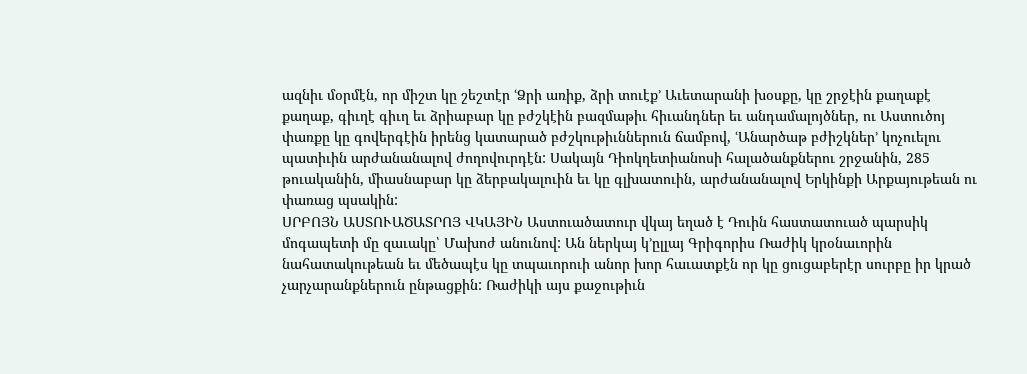ազնիւ մօրմէն, որ միշտ կը շեշտէր ՙՁրի առիք, ձրի տուէք՚ Աւետարանի խօսքը, կը շրջէին քաղաքէ քաղաք, գիւղէ գիւղ եւ ձրիաբար կը բժշկէին բազմաթիւ հիւանդներ եւ անդամալոյծներ, ու Աստուծոյ փառքը կը գովերգէին իրենց կատարած բժշկութիւններուն ճամբով, ՙԱնարծաթ բժիշկներ՚ կոչուելու պատիւին արժանանալով ժողովուրդէն: Սակայն Դիոկղետիանոսի հալածանքներու շրջանին, 285 թուականին, միասնաբար կը ձերբակալուին եւ կը գլխատուին, արժանանալով Երկինքի Արքայութեան ու փառաց պսակին:
ՍՐԲՈՅՆ ԱՍՏՈՒԱԾԱՏՐՈՅ ՎԿԱՅԻՆ Աստուածատուր վկայ եղած է Դուին հաստատուած պարսիկ մոգապետի մը զաւակը՝ Մախոժ անունով: Ան ներկայ կ’ըլլայ Գրիգորիս Ռաժիկ կրօնաւորին նահատակութեան եւ մեծապէս կը տպաւորուի անոր խոր հաւատքէն որ կը ցուցաբերէր սուրբը իր կրած չարչարանքներուն ընթացքին: Ռաժիկի այս քաջութիւն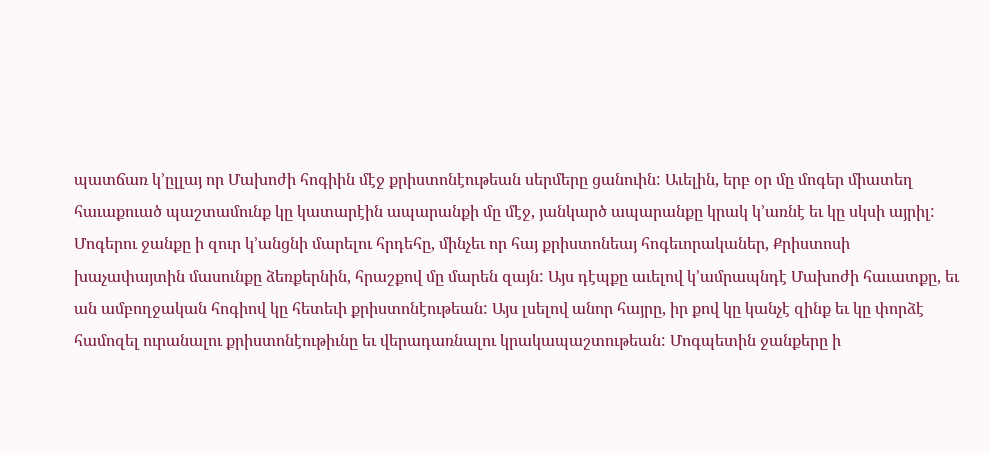պատճառ կ’ըլլայ որ Մախոժի հոգիին մէջ քրիստոնէութեան սերմերը ցանուին: Աւելին, երբ օր մը մոգեր միատեղ հաւաքուած պաշտամունք կը կատարէին ապարանքի մը մէջ, յանկարծ ապարանքը կրակ կ’առնէ եւ կը սկսի այրիլ: Մոգերու ջանքը ի զուր կ’անցնի մարելու հրդեհը, մինչեւ որ հայ քրիստոնեայ հոգեւորականեր, Քրիստոսի խաչափայտին մասունքը ձեռքերնին, հրաշքով մը մարեն զայն: Այս դէպքը աւելով կ’ամրապնդէ Մախոժի հաւատքը, եւ ան ամբողջական հոգիով կը հետեւի քրիստոնէութեան: Այս լսելով անոր հայրը, իր քով կը կանչէ զինք եւ կը փորձէ համոզել ուրանալու քրիստոնէութիւնը եւ վերադառնալու կրակապաշտութեան: Մոգպետին ջանքերը ի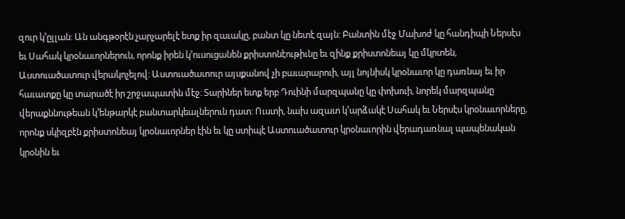զուր կ’ըլլան: Ան անգթօրէն չարչարելէ ետք իր զաւակը, բանտ կը նետէ զայն: Բանտին մէջ Մախոժ կը հանդիպի Ներսէս եւ Սահակ կրօնաւորներուն, որոնք իրեն կ’ուսուցանեն քրիստոնէութիւնը եւ զինք քրիստոնեայ կը մկրտեն, Աստուածատուր վերակոչելով: Աստուածատուր այսքանով չի բաւարարուի, այլ նոյնիսկ կրօնաւոր կը դառնայ եւ իր հաւատքը կը տարածէ իր շրջապատին մէջ: Տարիներ ետք երբ Դուինի մարզպանը կը փոխուի, նորեկ մարզպանը վերաքննութեան կ’ենթարկէ բանտարկեալներուն դատ: Ուստի, նախ ազատ կ’արձակէ Սահակ եւ Ներսէս կրօնաւորները, որոնք սկիզբէն քրիստոնեայ կրօնաւորներ էին եւ կը ստիպէ Աստուածատուր կրօնաւորին վերադառնալ պապենական կրօնին եւ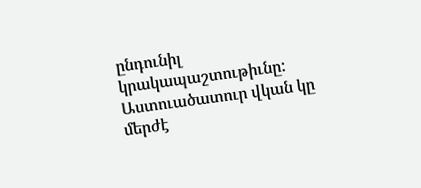ընդունիլ կրակապաշտութիւնը: Աստուածատուր վկան կը մերժէ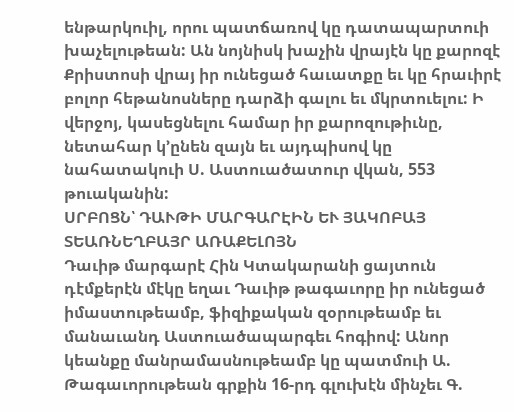ենթարկուիլ, որու պատճառով կը դատապարտուի խաչելութեան: Ան նոյնիսկ խաչին վրայէն կը քարոզէ Քրիստոսի վրայ իր ունեցած հաւատքը եւ կը հրաւիրէ բոլոր հեթանոսները դարձի գալու եւ մկրտուելու: Ի վերջոյ, կասեցնելու համար իր քարոզութիւնը, նետահար կ’ընեն զայն եւ այդպիսով կը նահատակուի Ս. Աստուածատուր վկան, 553 թուականին:
ՍՐԲՈՑՆ՝ ԴԱՒԹԻ ՄԱՐԳԱՐԷԻՆ ԵՒ ՅԱԿՈԲԱՅ ՏԵԱՌՆԵՂԲԱՅՐ ԱՌԱՔԵԼՈՅՆ
Դաւիթ մարգարէ Հին Կտակարանի ցայտուն դէմքերէն մէկը եղաւ Դաւիթ թագաւորը իր ունեցած իմաստութեամբ, ֆիզիքական զօրութեամբ եւ մանաւանդ Աստուածապարգեւ հոգիով: Անոր կեանքը մանրամասնութեամբ կը պատմուի Ա. Թագաւորութեան գրքին 16-րդ գլուխէն մինչեւ Գ.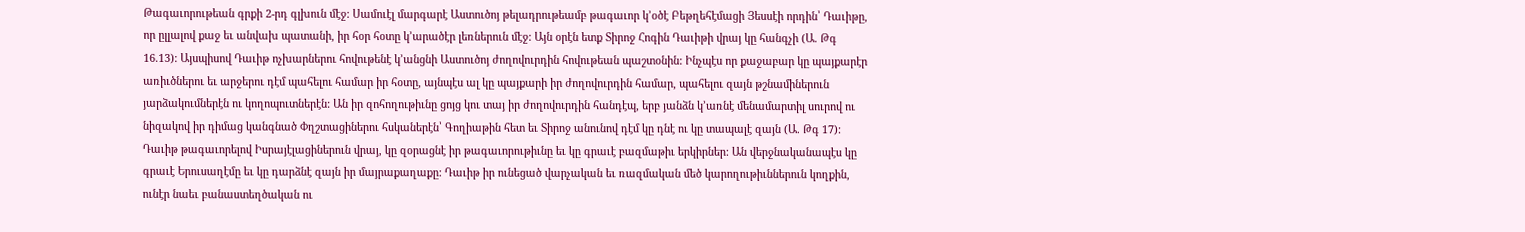Թագաւորութեան գրքի 2-րդ գլխուն մէջ: Սամուէլ մարգարէ Աստուծոյ թելադրութեամբ թագաւոր կ’օծէ Բեթղեհէմացի Յեսսէի որդին՝ Դաւիթը, որ ըլլալով քաջ եւ անվախ պատանի, իր հօր հօտը կ’արածէր լեռներուն մէջ: Այն օրէն ետք Տիրոջ Հոգին Դաւիթի վրայ կը հանգչի (Ա. Թգ 16.13): Այսպիսով Դաւիթ ոչխարներու հովութենէ կ’անցնի Աստուծոյ ժողովուրդին հովութեան պաշտօնին: Ինչպէս որ քաջաբար կը պայքարէր առիւծներու եւ արջերու դէմ պահելու համար իր հօտը, այնպէս ալ կը պայքարի իր ժողովուրդին համար, պահելու զայն թշնամիներուն յարձակումներէն ու կողոպուտներէն: Ան իր զոհողութիւնը ցոյց կու տայ իր ժողովուրդին հանդէպ, երբ յանձն կ’առնէ մենամարտիլ սուրով ու նիզակով իր դիմաց կանգնած Փղշտացիներու հսկաներէն՝ Գողիաթին հետ եւ Տիրոջ անունով դէմ կը դնէ ու կը տապալէ զայն (Ա. Թգ 17): Դաւիթ թագաւորելով Իսրայէլացիներուն վրայ, կը զօրացնէ իր թագաւորութիւնը եւ կը գրաւէ բազմաթիւ երկիրներ: Ան վերջնականապէս կը գրաւէ Երուսաղէմը եւ կը դարձնէ զայն իր մայրաքաղաքը: Դաւիթ իր ունեցած վարչական եւ ռազմական մեծ կարողութիւններուն կողքին, ունէր նաեւ բանաստեղծական ու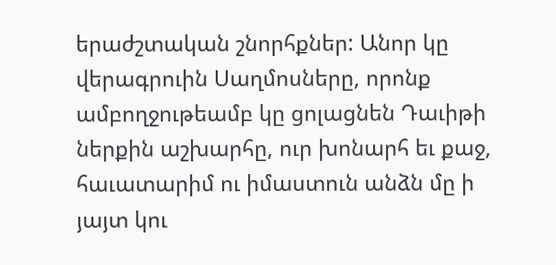երաժշտական շնորհքներ: Անոր կը վերագրուին Սաղմոսները, որոնք ամբողջութեամբ կը ցոլացնեն Դաւիթի ներքին աշխարհը, ուր խոնարհ եւ քաջ, հաւատարիմ ու իմաստուն անձն մը ի յայտ կու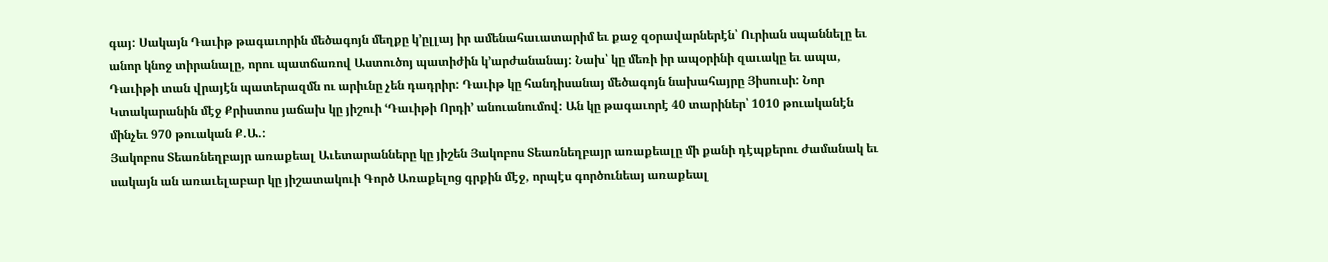գայ: Սակայն Դաւիթ թագաւորին մեծագոյն մեղքը կ’ըլլայ իր ամենահաւատարիմ եւ քաջ զօրավարներէն՝ Ուրիան սպաննելը եւ անոր կնոջ տիրանալը, որու պատճառով Աստուծոյ պատիժին կ’արժանանայ: Նախ՝ կը մեռի իր ապօրինի զաւակը եւ ապա, Դաւիթի տան վրայէն պատերազմն ու արիւնը չեն դադրիր: Դաւիթ կը հանդիսանայ մեծագոյն նախահայրը Յիսուսի: Նոր Կտակարանին մէջ Քրիստոս յաճախ կը յիշուի ՙԴաւիթի Որդի՚ անուանումով: Ան կը թագաւորէ 40 տարիներ՝ 1010 թուականէն մինչեւ 970 թուական Ք.Ա.:
Յակոբոս Տեառնեղբայր առաքեալ Աւետարանները կը յիշեն Յակոբոս Տեառնեղբայր առաքեալը մի քանի դէպքերու ժամանակ եւ սակայն ան առաւելաբար կը յիշատակուի Գործ Առաքելոց գրքին մէջ, որպէս գործունեայ առաքեալ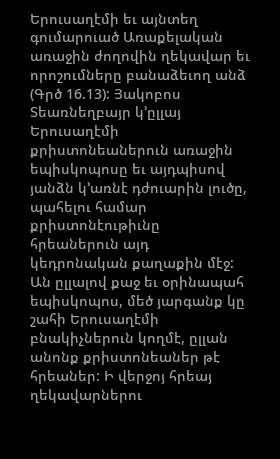Երուսաղէմի եւ այնտեղ գումարուած Առաքելական առաջին ժողովին ղեկավար եւ որոշումները բանաձեւող անձ (Գրծ 16.13): Յակոբոս Տեառնեղբայր կ’ըլլայ Երուսաղէմի քրիստոնեաներուն առաջին եպիսկոպոսը եւ այդպիսով յանձն կ’առնէ դժուարին լուծը, պահելու համար քրիստոնէութիւնը հրեաներուն այդ կեդրոնական քաղաքին մէջ: Ան ըլլալով քաջ եւ օրինապահ եպիսկոպոս, մեծ յարգանք կը շահի Երուսաղէմի բնակիչներուն կողմէ, ըլլան անոնք քրիստոնեաներ թէ հրեաներ: Ի վերջոյ հրեայ ղեկավարներու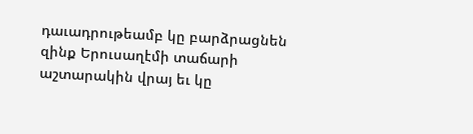դաւադրութեամբ կը բարձրացնեն զինք Երուսաղէմի տաճարի աշտարակին վրայ եւ կը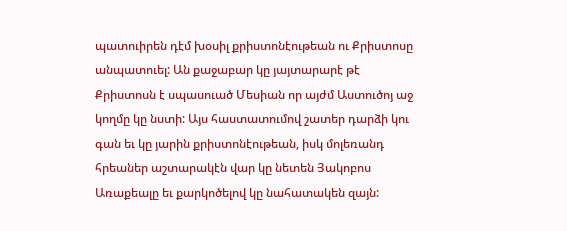պատուիրեն դէմ խօսիլ քրիստոնէութեան ու Քրիստոսը անպատուել: Ան քաջաբար կը յայտարարէ թէ Քրիստոսն է սպասուած Մեսիան որ այժմ Աստուծոյ աջ կողմը կը նստի: Այս հաստատումով շատեր դարձի կու գան եւ կը յարին քրիստոնէութեան, իսկ մոլեռանդ հրեաներ աշտարակէն վար կը նետեն Յակոբոս Առաքեալը եւ քարկոծելով կը նահատակեն զայն: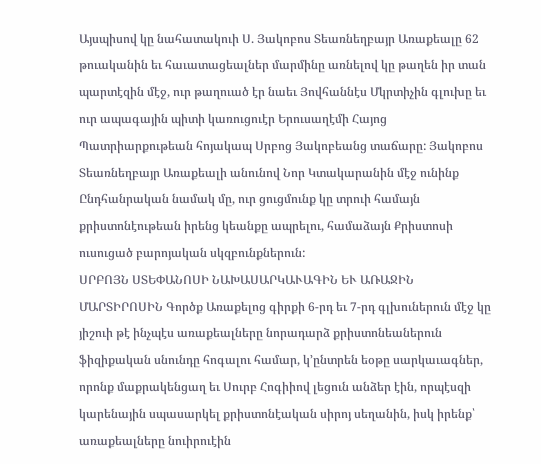Այսպիսով կը նահատակուի Ս. Յակոբոս Տեառնեղբայր Առաքեալը 62 թուականին եւ հաւատացեալներ մարմինը առնելով կը թաղեն իր տան պարտէզին մէջ, ուր թաղուած էր նաեւ Յովհաննէս Մկրտիչին գլուխը եւ ուր ապագային պիտի կառուցուէր Երուսաղէմի Հայոց Պատրիարքութեան հոյակապ Սրբոց Յակոբեանց տաճարը: Յակոբոս Տեառնեղբայր Առաքեալի անունով Նոր Կտակարանին մէջ ունինք Ընդհանրական նամակ մը, ուր ցուցմունք կը տրուի համայն քրիստոնէութեան իրենց կեանքը ապրելու, համաձայն Քրիստոսի ուսուցած բարոյական սկզբունքներուն:
ՍՐԲՈՅՆ ՍՏԵՓԱՆՈՍԻ ՆԱԽԱՍԱՐԿԱՒԱԳԻՆ ԵՒ ԱՌԱՋԻՆ ՄԱՐՏԻՐՈՍԻՆ Գործք Առաքելոց գիրքի 6-րդ եւ 7-րդ գլխուներուն մէջ կը յիշուի թէ ինչպէս առաքեալները նորադարձ քրիստոնեաներուն ֆիզիքական սնունդը հոգալու համար, կ’ընտրեն եօթը սարկաւագներ, որոնք մաքրակենցաղ եւ Սուրբ Հոգիիով լեցուն անձեր էին, որպէսզի կարենային սպասարկել քրիստոնէական սիրոյ սեղանին, իսկ իրենք՝ առաքեալները նուիրուէին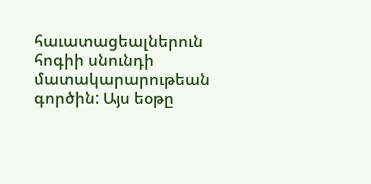հաւատացեալներուն հոգիի սնունդի մատակարարութեան գործին: Այս եօթը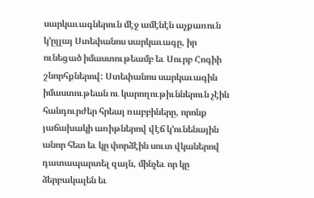սարկաւագներուն մէջ ամէնէն աչքառուն կ’ըլլայ Ստեփանոս սարկաւագը, իր ունեցած իմաստութեամբ եւ Սուրբ Հոգիի շնորհքներով: Ստեփանոս սարկաւագին իմաստութեան ու կարողութիւններուն չէին հանդուրժեր հրեայ ռաբբիները, որոնք յաճախակի առիթներով վէճ կ’ունենային անոր հետ եւ կը փորձէին սուտ վկաներով դատապարտել զայն, մինչեւ որ կը ձերբակալեն եւ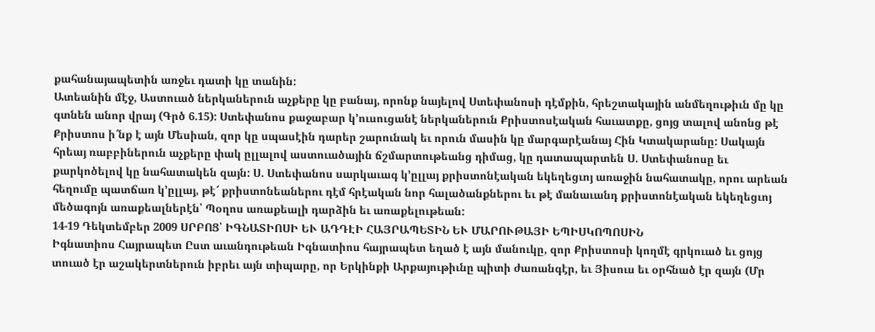քահանայապետին առջեւ դատի կը տանին:
Ատեանին մէջ, Աստուած ներկաներուն աչքերը կը բանայ, որոնք նայելով Ստեփանոսի դէմքին, հրեշտակային անմեղութիւն մը կը գտնեն անոր վրայ (Գրծ 6.15): Ստեփանոս քաջաբար կ’ուսուցանէ ներկաներուն Քրիստոսէական հաւատքը, ցոյց տալով անոնց թէ Քրիստոս ի՜նք է այն Մեսիան, զոր կը սպասէին դարեր շարունակ եւ որուն մասին կը մարգարէանայ Հին Կտակարանը: Սակայն հրեայ ռաբբիներուն աչքերը փակ ըլլալով աստուածային ճշմարտութեանց դիմաց, կը դատապարտեն Ս. Ստեփանոսը եւ քարկոծելով կը նահատակեն զայն: Ս. Ստեփանոս սարկաւագ կ’ըլլայ քրիստոնէական եկեղեցւոյ առաջին նահատակը, որու արեան հեղումը պատճառ կ’ըլլայ, թէ՜ քրիստոնեաներու դէմ հրէական նոր հալածանքներու եւ թէ մանաւանդ քրիստոնէական եկեղեցւոյ մեծագոյն առաքեալներէն՝ Պօղոս առաքեալի դարձին եւ առաքելութեան:
14-19 Դեկտեմբեր 2009 ՍՐԲՈՑ՝ ԻԳՆԱՏԻՈՍԻ ԵՒ ԱԴԴԷԻ ՀԱՅՐԱՊԵՏԻՆ ԵՒ ՄԱՐՈՒԹԱՅԻ ԵՊԻՍԿՈՊՈՍԻՆ
Իգնատիոս Հայրապետ Ըստ աւանդութեան Իգնատիոս հայրապետ եղած է այն մանուկը, զոր Քրիստոսի կողմէ գրկուած եւ ցոյց տուած էր աշակերտներուն իբրեւ այն տիպարը, որ Երկինքի Արքայութիւնը պիտի ժառանգէր, եւ Յիսուս եւ օրհնած էր զայն (Մր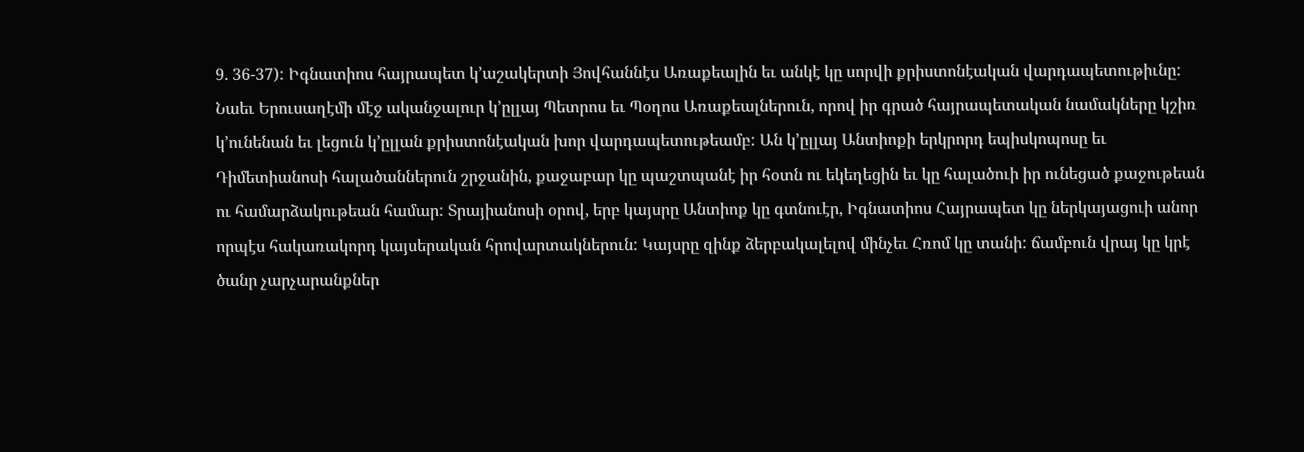9. 36-37): Իգնատիոս հայրապետ կ’աշակերտի Յովհաննէս Առաքեալին եւ անկէ կը սորվի քրիստոնէական վարդապետութիւնը: Նաեւ Երուսաղէմի մէջ ականջալուր կ’ըլլայ Պետրոս եւ Պօղոս Առաքեալներուն, որով իր գրած հայրապետական նամակները կշիռ կ’ունենան եւ լեցուն կ’ըլլան քրիստոնէական խոր վարդապետութեամբ: Ան կ’ըլլայ Անտիոքի երկրորդ եպիսկոպոսը եւ Դիմետիանոսի հալածաններուն շրջանին, քաջաբար կը պաշտպանէ իր հօտն ու եկեղեցին եւ կը հալածուի իր ունեցած քաջութեան ու համարձակութեան համար: Տրայիանոսի օրով, երբ կայսրը Անտիոք կը գտնուէր, Իգնատիոս Հայրապետ կը ներկայացուի անոր որպէս հակառակորդ կայսերական հրովարտակներուն: Կայսրը զինք ձերբակալելով մինչեւ Հռոմ կը տանի: ճամբուն վրայ կը կրէ ծանր չարչարանքներ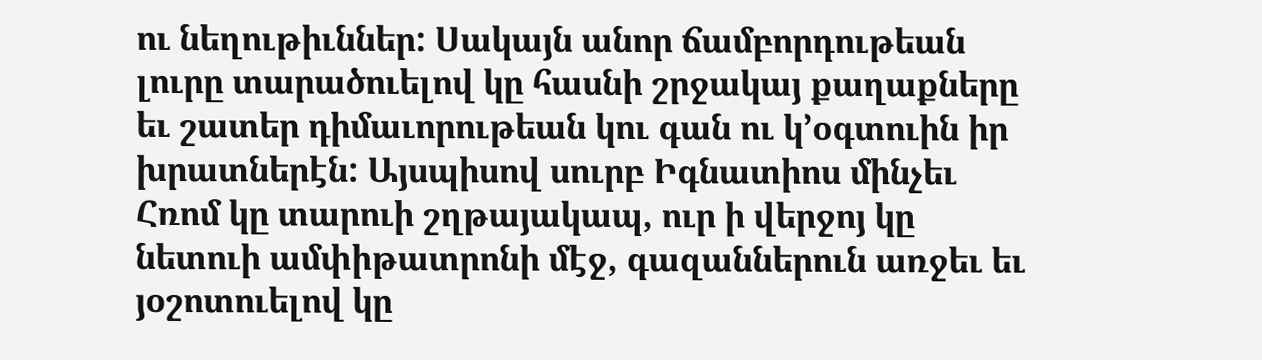ու նեղութիւններ: Սակայն անոր ճամբորդութեան լուրը տարածուելով կը հասնի շրջակայ քաղաքները եւ շատեր դիմաւորութեան կու գան ու կ’օգտուին իր խրատներէն: Այսպիսով սուրբ Իգնատիոս մինչեւ Հռոմ կը տարուի շղթայակապ, ուր ի վերջոյ կը նետուի ամփիթատրոնի մէջ, գազաններուն առջեւ եւ յօշոտուելով կը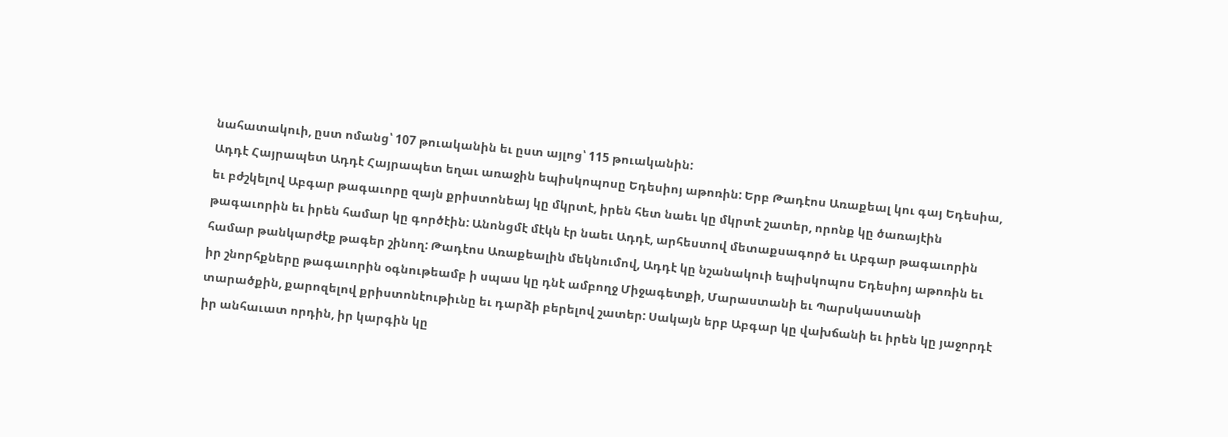նահատակուի, ըստ ոմանց՝ 107 թուականին եւ ըստ այլոց՝ 115 թուականին:
Ադդէ Հայրապետ Ադդէ Հայրապետ եղաւ առաջին եպիսկոպոսը Եդեսիոյ աթոռին: Երբ Թադէոս Առաքեալ կու գայ Եդեսիա, եւ բժշկելով Աբգար թագաւորը զայն քրիստոնեայ կը մկրտէ, իրեն հետ նաեւ կը մկրտէ շատեր, որոնք կը ծառայէին թագաւորին եւ իրեն համար կը գործէին: Անոնցմէ մէկն էր նաեւ Ադդէ, արհեստով մետաքսագործ եւ Աբգար թագաւորին համար թանկարժէք թագեր շինող: Թադէոս Առաքեալին մեկնումով, Ադդէ կը նշանակուի եպիսկոպոս Եդեսիոյ աթոռին եւ իր շնորհքները թագաւորին օգնութեամբ ի սպաս կը դնէ ամբողջ Միջագետքի, Մարաստանի եւ Պարսկաստանի տարածքին, քարոզելով քրիստոնէութիւնը եւ դարձի բերելով շատեր: Սակայն երբ Աբգար կը վախճանի եւ իրեն կը յաջորդէ իր անհաւատ որդին, իր կարգին կը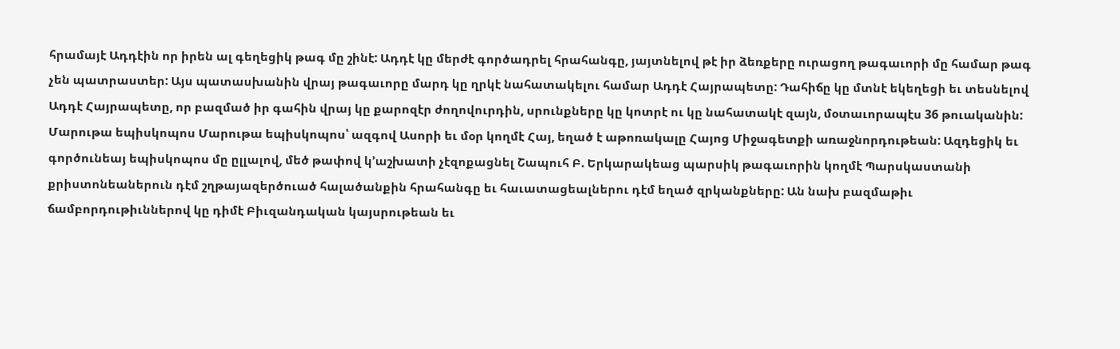հրամայէ Ադդէին որ իրեն ալ գեղեցիկ թագ մը շինէ: Ադդէ կը մերժէ գործադրել հրահանգը, յայտնելով թէ իր ձեռքերը ուրացող թագաւորի մը համար թագ չեն պատրաստեր: Այս պատասխանին վրայ թագաւորը մարդ կը ղրկէ նահատակելու համար Ադդէ Հայրապետը: Դահիճը կը մտնէ եկեղեցի եւ տեսնելով Ադդէ Հայրապետը, որ բազմած իր գահին վրայ կը քարոզէր ժողովուրդին, սրունքները կը կոտրէ ու կը նահատակէ զայն, մօտաւորապէս 36 թուականին:
Մարութա եպիսկոպոս Մարութա եպիսկոպոս՝ ազգով Ասորի եւ մօր կողմէ Հայ, եղած է աթոռակալը Հայոց Միջագետքի առաջնորդութեան: Ազդեցիկ եւ գործունեայ եպիսկոպոս մը ըլլալով, մեծ թափով կ’աշխատի չէզոքացնել Շապուհ Բ. Երկարակեաց պարսիկ թագաւորին կողմէ Պարսկաստանի քրիստոնեաներուն դէմ շղթայազերծուած հալածանքին հրահանգը եւ հաւատացեալներու դէմ եղած զրկանքները: Ան նախ բազմաթիւ ճամբորդութիւններով կը դիմէ Բիւզանդական կայսրութեան եւ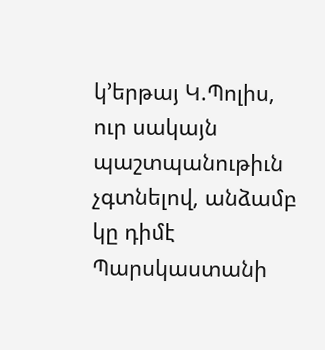կ’երթայ Կ.Պոլիս, ուր սակայն պաշտպանութիւն չգտնելով, անձամբ կը դիմէ Պարսկաստանի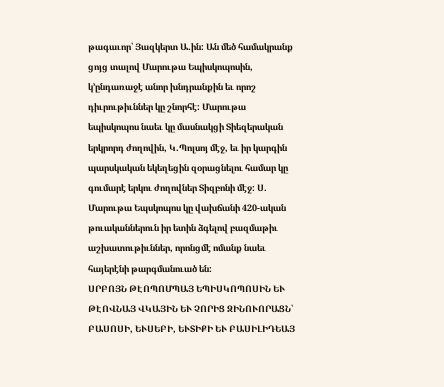թագաւոր՝ Յազկերտ Ա.ին: Ան մեծ համակրանք ցոյց տալով Մարութա Եպիսկոպոսին, կ’ընդառաջէ անոր խնդրանքին եւ որոշ դիւրութիւններ կը շնորհէ: Մարութա եպիսկոպոս նաեւ կը մասնակցի Տիեզերական երկրորդ ժողովին, Կ.Պոլսոյ մէջ, եւ իր կարգին պարսկական եկեղեցին զօրացնելու համար կը գումարէ երկու ժողովներ Տիզբոնի մէջ: Ս. Մարութա Եպսկոպոս կը վախճանի 420-ական թուականներուն իր ետին ձգելով բազմաթիւ աշխատութիւններ, որոնցմէ ոմանք նաեւ հայերէնի թարգմանուած են:
ՍՐԲՈՅՆ ԹԷՈՊՈՄՊԱՅ ԵՊԻՍԿՈՊՈՍԻՆ ԵՒ ԹԷՈՎՆԱՅ ՎԿԱՅԻՆ ԵՒ ՉՈՐԻՑ ԶԻՆՈՒՈՐԱՑՆ՝ ԲԱՍՈՍԻ, ԵՒՍԵԲԻ, ԵՒՏԻՔԻ ԵՒ ԲԱՍԻԼԻԴԵԱՅ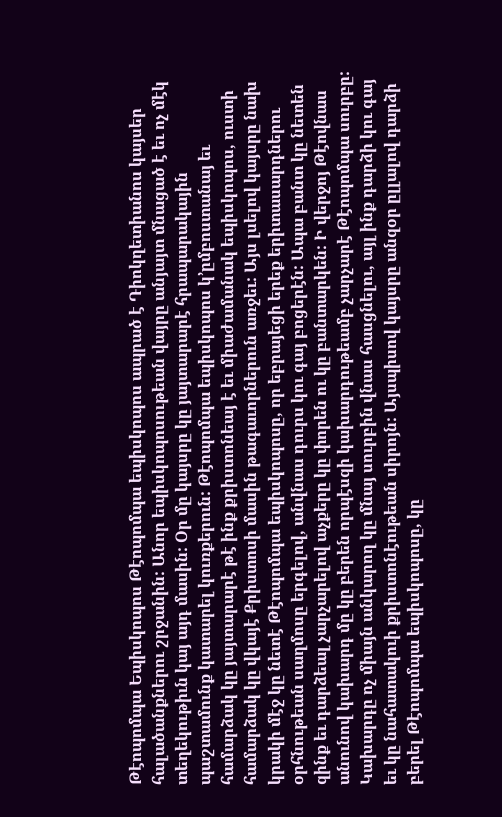Թէոպոմպա Եպիսկոպոս Թէոպոմպա եպիսկոպոս ապրած է Դիոկղետիանոս կայսեր հալածանքներու շրջանին: Անոր եպիսկոպոսութեան վայրը անյայտ մնացած է եւ ոչ մէկ տեղեկութիւն կայ այդ մասին: Օր մը կայսրը կը յայտարարէ հրապարակային պաշտամունք կատարել կուռքերուն: Թէոպոմպա եպիսկոպոս կ’ըմբոստանայ եւ համարձակ կը յայտարարէ թէ ինք քրիստոնեայ է եւ միաժամանակ եպիսկոպոս, ուստի համարձակ կը վկայէ Քրիստոսի մասին թագաւորներուն առջեւ: Այս լսելով կայսրը նախ կրակի մէջ կը նետէ Թէոպոմպա եպիսկոպոսը, որ եբրայեցի երեք երիտասարդներու օրհնութեան սաղմոսը երգելով, անվնաս դուրս կու գայ բոցերէն: Ապա բանտ կը նետեն զինք եւ դարձեալ չարչարելով աչքերը կը փորեն ու կը բանտարկեն: Ի վերջոյ Թէովնաս անունով կախարդ մը կը բերեն որպէսզի կախարդութեամբ չարչարէ Թէոպոմպա սուրբը: Կախարդը ոչ միայն անկարող կը մնայ սուրբին վնաս հասցնելու, այլ ինք դարձի կու գայ եւ կը նահատակուի քրիստոնէութեան սիրոյն: Այսպիսով կայսրը անզօր ըլլալով դարձի բերել Թէոպոմպա եպիսկոպոսը, կը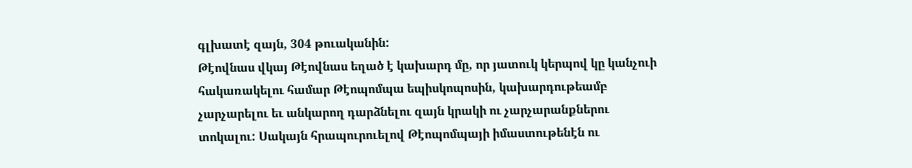գլխատէ զայն, 304 թուականին:
Թէովնաս վկայ Թէովնաս եղած է կախարդ մը, որ յատուկ կերպով կը կանչուի հակառակելու համար Թէոպոմպա եպիսկոպոսին, կախարդութեամբ չարչարելու եւ անկարող դարձնելու զայն կրակի ու չարչարանքներու տոկալու: Սակայն հրապուրուելով Թէոպոմպայի իմաստութենէն ու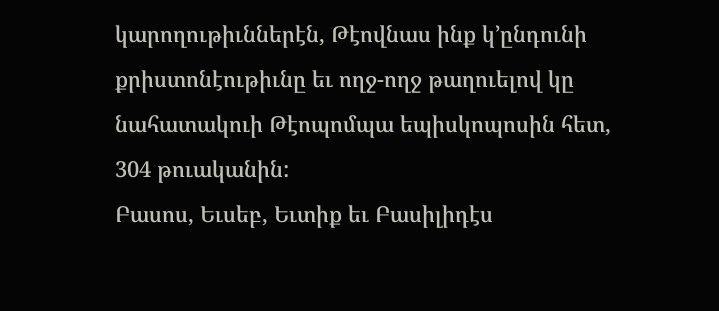կարողութիւններէն, Թէովնաս ինք կ’ընդունի քրիստոնէութիւնը եւ ողջ-ողջ թաղուելով կը նահատակուի Թէոպոմպա եպիսկոպոսին հետ, 304 թուականին:
Բասոս, Եւսեբ, Եւտիք եւ Բասիլիդէս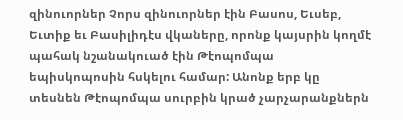զինուորներ Չորս զինուորներ էին Բասոս, Եւսեբ, Եւտիք եւ Բասիլիդէս վկաները, որոնք կայսրին կողմէ պահակ նշանակուած էին Թէոպոմպա եպիսկոպոսին հսկելու համար: Անոնք երբ կը տեսնեն Թէոպոմպա սուրբին կրած չարչարանքներն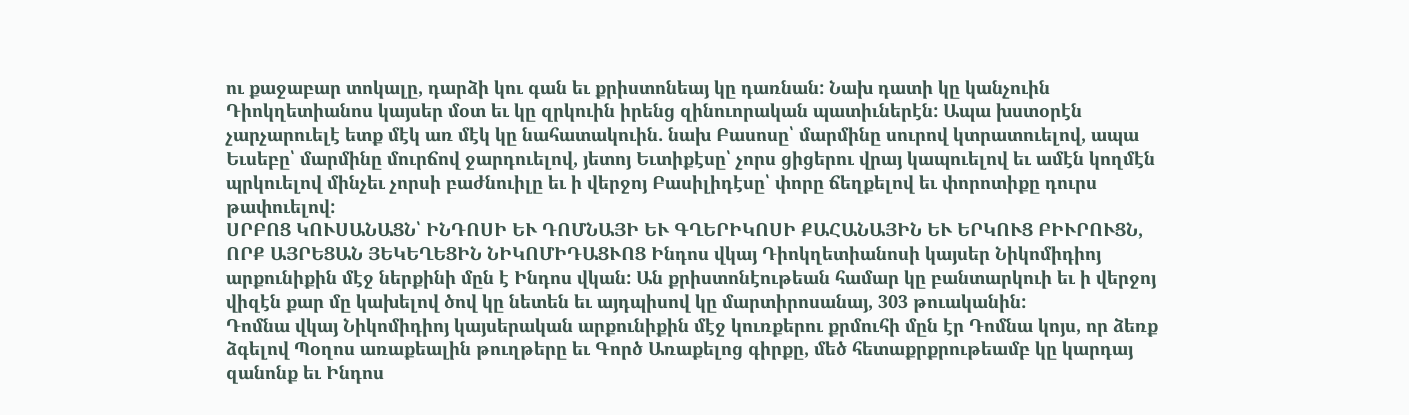ու քաջաբար տոկալը, դարձի կու գան եւ քրիստոնեայ կը դառնան: Նախ դատի կը կանչուին Դիոկղետիանոս կայսեր մօտ եւ կը զրկուին իրենց զինուորական պատիւներէն: Ապա խստօրէն չարչարուելէ ետք մէկ առ մէկ կը նահատակուին. նախ Բասոսը՝ մարմինը սուրով կտրատուելով, ապա Եւսեբը՝ մարմինը մուրճով ջարդուելով, յետոյ Եւտիքէսը՝ չորս ցիցերու վրայ կապուելով եւ ամէն կողմէն պրկուելով մինչեւ չորսի բաժնուիլը եւ ի վերջոյ Բասիլիդէսը՝ փորը ճեղքելով եւ փորոտիքը դուրս թափուելով:
ՍՐԲՈՑ ԿՈՒՍԱՆԱՑՆ՝ ԻՆԴՈՍԻ ԵՒ ԴՈՄՆԱՅԻ ԵՒ ԳՂԵՐԻԿՈՍԻ ՔԱՀԱՆԱՅԻՆ ԵՒ ԵՐԿՈՒՑ ԲԻՒՐՈՒՑՆ, ՈՐՔ ԱՅՐԵՑԱՆ ՅԵԿԵՂԵՑԻՆ ՆԻԿՈՄԻԴԱՑՒՈՑ Ինդոս վկայ Դիոկղետիանոսի կայսեր Նիկոմիդիոյ արքունիքին մէջ ներքինի մըն է Ինդոս վկան: Ան քրիստոնէութեան համար կը բանտարկուի եւ ի վերջոյ վիզէն քար մը կախելով ծով կը նետեն եւ այդպիսով կը մարտիրոսանայ, 303 թուականին:
Դոմնա վկայ Նիկոմիդիոյ կայսերական արքունիքին մէջ կուռքերու քրմուհի մըն էր Դոմնա կոյս, որ ձեռք ձգելով Պօղոս առաքեալին թուղթերը եւ Գործ Առաքելոց գիրքը, մեծ հետաքրքրութեամբ կը կարդայ զանոնք եւ Ինդոս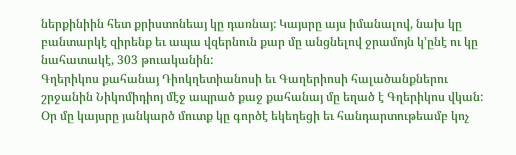ներքինիին հետ քրիստոնեայ կը դառնայ: Կայսրը այս իմանալով, նախ կը բանտարկէ զիրենք եւ ապա վզերնուն քար մը անցնելով ջրամոյն կ’ընէ ու կը նահատակէ, 303 թուականին:
Գղերիկոս քահանայ Դիոկղետիանոսի եւ Գաղերիոսի հալածանքներու շրջանին Նիկոմիդիոյ մէջ ապրած քաջ քահանայ մը եղած է Գղերիկոս վկան: Օր մը կայսրը յանկարծ մուտք կը գործէ եկեղեցի եւ հանդարտութեամբ կոչ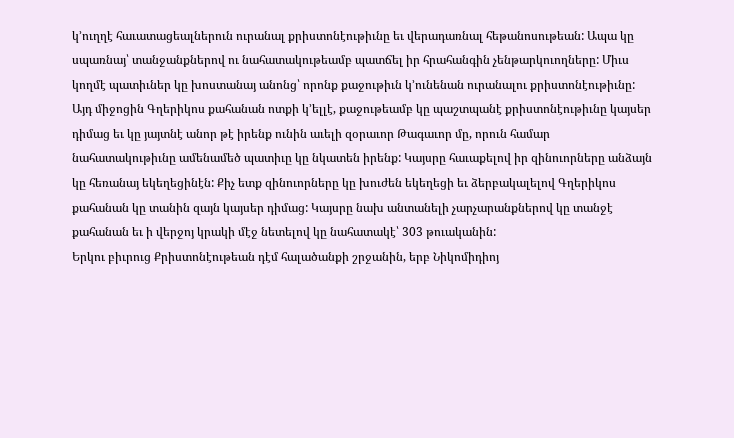կ’ուղղէ հաւատացեալներուն ուրանալ քրիստոնէութիւնը եւ վերադառնալ հեթանոսութեան: Ապա կը սպառնայ՝ տանջանքներով ու նահատակութեամբ պատճել իր հրահանգին չենթարկուողները: Միւս կողմէ պատիւներ կը խոստանայ անոնց՝ որոնք քաջութիւն կ’ունենան ուրանալու քրիստոնէութիւնը: Այդ միջոցին Գղերիկոս քահանան ոտքի կ’ելլէ, քաջութեամբ կը պաշտպանէ քրիստոնէութիւնը կայսեր դիմաց եւ կը յայտնէ անոր թէ իրենք ունին աւելի զօրաւոր Թագաւոր մը, որուն համար նահատակութիւնը ամենամեծ պատիւը կը նկատեն իրենք: Կայսրը հաւաքելով իր զինուորները անձայն կը հեռանայ եկեղեցինէն: Քիչ ետք զինուորները կը խուժեն եկեղեցի եւ ձերբակալելով Գղերիկոս քահանան կը տանին զայն կայսեր դիմաց: Կայսրը նախ անտանելի չարչարանքներով կը տանջէ քահանան եւ ի վերջոյ կրակի մէջ նետելով կը նահատակէ՝ 303 թուականին:
Երկու բիւրուց Քրիստոնէութեան դէմ հալածանքի շրջանին, երբ Նիկոմիդիոյ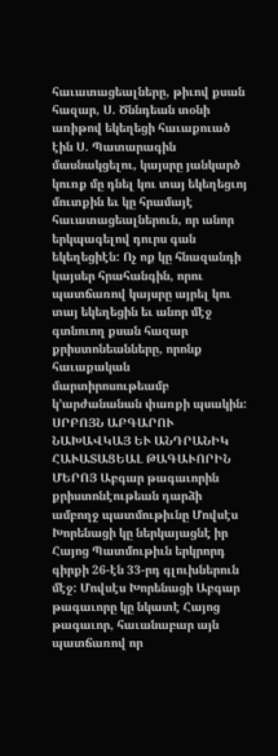հաւատացեալները, թիւով քսան հազար, Ս. Ծննդեան տօնի առիթով եկեղեցի հաւաքուած էին Ս. Պատարագին մասնակցելու, կայսրը յանկարծ կուռք մը դնել կու տայ եկեղեցւոյ մուտքին եւ կը հրամայէ հաւատացեալներուն, որ անոր երկպագելով դուրս գան եկեղեցիէն: Ոչ ոք կը հնազանդի կայսեր հրահանգին, որու պատճառով կայսրը այրել կու տայ եկեղեցին եւ անոր մէջ գտնուող քսան հազար քրիստոնեանները, որոնք հաւաքական մարտիրոսութեամբ կ’արժանանան փառքի պսակին:
ՍՐԲՈՅՆ ԱԲԳԱՐՈՒ ՆԱԽԱՎԿԱՅ ԵՒ ԱՆԴՐԱՆԻԿ ՀԱՒԱՏԱՑԵԱԼ ԹԱԳԱՒՈՐԻՆ ՄԵՐՈՅ Աբգար թագաւորին քրիստոնէութեան դարձի ամբողջ պատմութիւնը Մովսէս Խորենացի կը ներկայացնէ իր Հայոց Պատմութիւն երկրորդ գիրքի 26-էն 33-րդ գլուխներուն մէջ: Մովսէս Խորենացի Աբգար թագաւորը կը նկատէ Հայոց թագաւոր, հաւանաբար այն պատճառով որ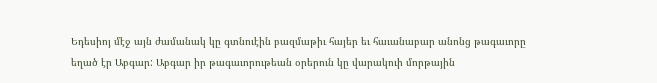Եդեսիոյ մէջ այն ժամանակ կը գտնուէին բազմաթիւ հայեր եւ հաւանաբար անոնց թագաւորը եղած էր Աբգար: Աբգար իր թագաւորութեան օրերուն կը վարակուի մորթային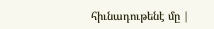հիւնադութենէ մը |